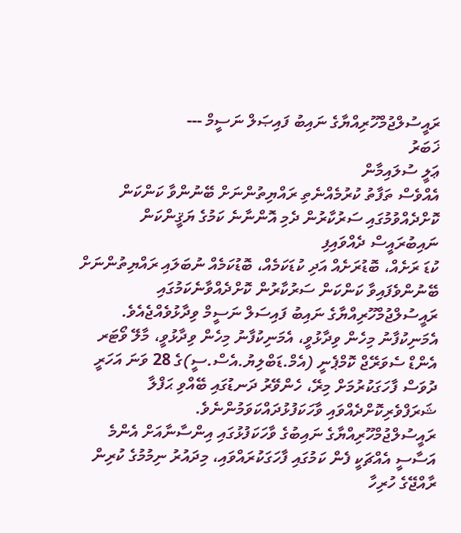ރައީސުލްޖުމްހޫރިއްޔާގެ ނައިބު ފައިޞަލް ނަސީމް ---
ޚަބަރު
ޢަލީ ސުލައިމާން
އެއްވެސް ތަފާތު ކުރުމެއްނެތި ރައްޔިތުންނަށް ބޭނުންވާ ކަންކަން ކޮށްދެއްވުމުގައި ސަރުކާރުން ދެމި އޮންނާނެ ކަމުގެ ޔަޤީންކަން ނައިބުރައީސް ދެއްވައިފި
ކުޑަ ރަށެއް، ބޮޑުރަށެއް އަދި ކުޑަކަމެއް، ބޮޑުކަމެއް ނުބަލައި ރައްޔިތުންނަށް ބޭނުންވެފައިވާ ކަންކަން ސަރުކާރުން ކޮށްދެއްވާނެކަމުގައި ރައީސުލްޖުމްހޫރިއްޔާގެ ނައިބު ފައިސަލް ނަސީމް ވިދާޅުވެއްޖެއެވެ.
އެމަނިކުފާނު މިހެން ވިދާޅުވީ، އެމަނިކުފާނު މިހެން ވިދާޅުވީ، މާލޭ ވޯޓަރ އެންޑް ސެވަރޭޖް ކޮމްޕެނީ (އެމް.ޑަބްލިޔު.އެސް.ސީ)ގެ 28 ވަނަ އަހަރީ ދުވަސް ފާހަގަކުރުމަށް މިރޭ، ހެންވޭރު ދަނޑުގައި ބޭއްވި ޙަފްލާ ޝަރަފްވެރިކޮށްދެއްވައި ވާހަކަފުޅުދައްކަވަމުންނެވެ.
ރައީސުލްޖުމްހޫރިއްޔާގެ ނައިބުގެ ވާހަކަފުޅުގައި އިންސާނާއަށް އެންމެ އަސާސީ އެއްޗަކީ ފެން ކަމުގައި ފާހަގަކުރައްވައި، މިދައުރު ނިމުމުގެ ކުރިން ރާއްޖޭގެ ހުރިހާ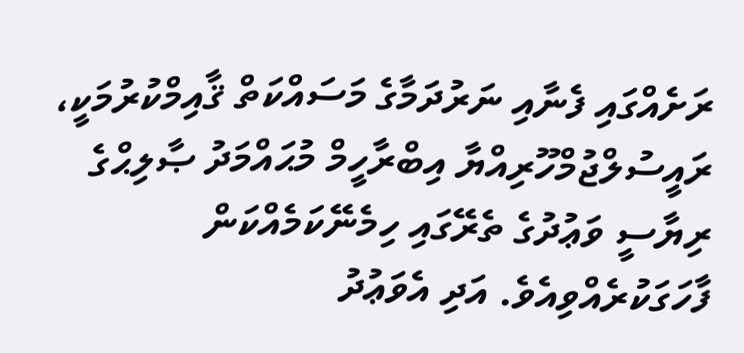ރަށެއްގައި ފެނާއި ނަރުދަމާގެ މަސައްކަތް ޤާއިމްކުރުމަކީ، ރައީސުލްޖުމްހޫރިއްޔާ އިބްރާހީމް މުޙައްމަދު ޞާލިޙްގެ ރިޔާސީ ވަޢުދުގެ ތެރޭގައި ހިމެނޭކަމެއްކަން ފާހަގަކުރެއްވިއެވެ. އަދި އެވަޢުދު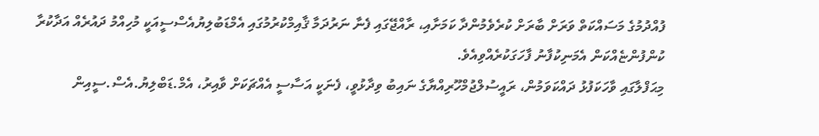ފުއްދުމުގެ މަސައްކަތް ވަރަށް ބާރަށް ކުރެވެމުންދާ ކަމަށާއި، ރާއްޖޭގައި ފެނާ ނަރުދަމާ ޤާއިމްކުރުމުގައި އެމްޑަބުލިޔުއެސްސީއަކީ މުހިއްމު ދައުރެއް އަދާކުރާ ކުންފުންޏެއްކަން އެމަނިކުފާނު ފާހަގަކުރެއްވިއެވެ.
މިޙަފްލާގައި ވާހަކަފުޅު ދައްކަވަމުން، ރައީސުލްޖުމްހޫރިއްޔާގެ ނައިބު ވިދާޅުވީ، ފެނަކީ އަސާސީ އެއްޗަކަށް ވާއިރު، އެމް.ޑަބްލިޔު.އެސް.ސީއިން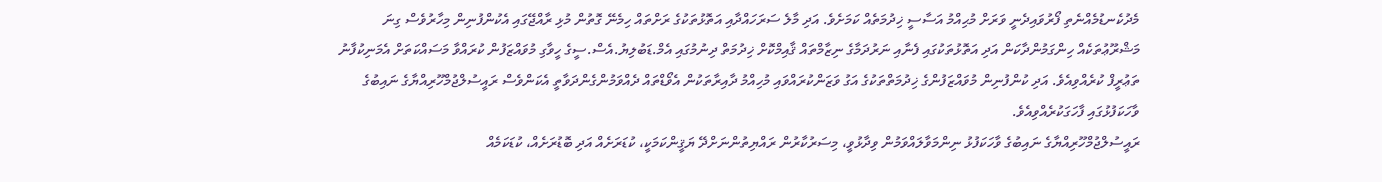މެދުކެނޑުމެއްނެތި ފޯރުވައިދެނީ ވަރަށް މުޙިއްމު އަސާސީ ޚިދުމަތެއް ކަމަށެވެ. އަދި މާލެ ސަރަހައްދާއި އަތޮޅުތަކުގެ ރަށްތައް ހިމެނޭ ގޮތުން މުޅި ރާއްޖޭގައި އެކުންފުނިން މިހާރުވެސް ގިނަ މަޝްރޫޢުތަކެއް ހިންގަމުންދާކަން އަދި އަތޮޅުތަކުގައި ފެނާއި ނަރުދަމާގެ ނިޒާމްތައް ޤާއިމްކޮށް ޚިދުމަތް ދިނުމުގައި އެމް.ޑަބުލިޔު.އެސް.ސީގެ ހީވާގި މުވައްޒަފުން ކުރައްވާ މަސައްކަތަށް އެމަނިކުފާނު ތަޢުރީފް ކުރެއްވިއެވެ. އަދި ކުންފުނިން މުވައްޒަފުންގެ ޚިދުމަތްތަކުގެ އަގު ވަޒަންކުރައްވައި މުހިއްމު ދާއިރާތަކުން އެވޯޑްތައް ދެއްވަމުންގެންދަވާތީ އެކަންވެސް ރައީސުލްޖުމްހޫރިއްޔާގެ ނައިބުގެ ވާހަކަފުޅުގައި ފާހަގަކުރެއްވިއެވެ.
ރައީސުލްޖުމްހޫރިއްޔާގެ ނައިބުގެ ވާހަކަފުޅު ނިންމަވާލައްވަމުން ވިދާޅުވީ، މިސަރުކާރުން ރައްޔިތުންނަށްދޭ ޔަޤީންކަމަކީ، ކުޑަރަށެއް އަދި ބޮޑުރަށެއް، ކުޑަކަމެއް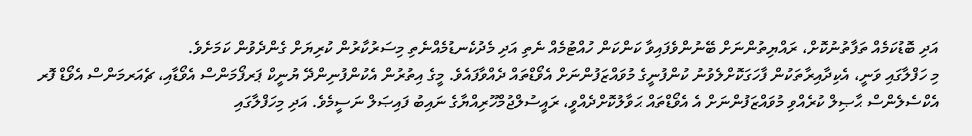އަދި ބޮޑުކަމެއް ތަފާތުނުކޮށް، ރައްޔިތުންނަށް ބޭނުންވެފައިވާ ކަންކަން ހުއްޓުމެއް ނެތި އަދި މެދުކެނޑުމެއްނެތި މިސަރުކާރުން ކުރިޔަށް ގެންދެވުން ކަމަށެވެ.
މި ހަފްލާގައި ވަނީ، އެކިދާއިރާތަކުން ފާހަގަކޮށްލެވުނު ކުންފުނީގެ މުވައްޒަފުންނަށް އެވޯޑްތައް ދެއްވާފައެވެ. މީގެ އިތުރުން އެކުންފުނިންދޭ ޔުނީކް ޕަރފޯމަންސް އެވޯޑާއި، ޗެއަރމަންސް އެވޯޑް ފޮރ އެކްސެލެންސް ޙާޞިލް ކުރެއްވި މުވައްޒަފުންނަށް އެ އެވޯޑްތައް ޙަވާލުކޮށްދެއްވީ، ރައީސުލްޖުމްހޫރިއްޔާގެ ނައިބު ފައިޞަލް ނަސީމެވެ. އަދި މިހަފްލާގައި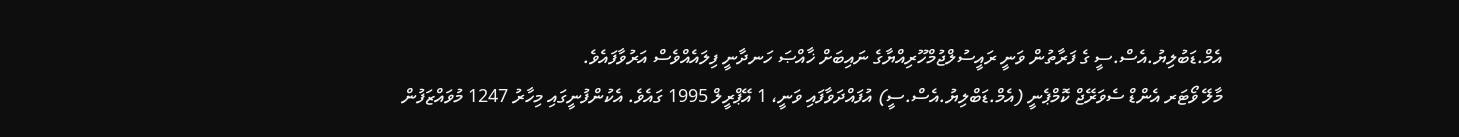އެމް.ޑަބުލިޔު.އެސް.ސީ ގެ ފަރާތުން ވަނީ ރައީސުލްޖުމްހޫރިއްޔާގެ ނައިބަށް ޚާއްޞަ ހަނދާނީ ފިލައެއްވެސް އަރުވާފައެވެ.
މާލޭ ވޯޓަރ އެންޑް ސެވަރޭޖް ކޮމްޕެނީ (އެމް.ޑަބްލިޔު.އެސް.ސީ) އުފައްދަވާފައި ވަނީ، 1 އޭޕްރީލް 1995 ގައެވެ. އެކުންފުނީގައި މިހާރު 1247 މުވައްޒަފުން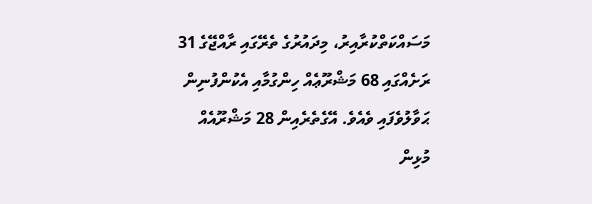މަސައްކަތްކުރާއިރު، މިދައުރުގެ ތެރޭގައި ރާއްޖޭގެ 31 ރަށެއްގައި 68 މަޝްރޫޢެއް ހިންގުމާއި އެކުންފުނިން ޙަވާލުވެފައި ވެއެވެ. އޭގެތެރެއިން 28 މަޝްރޫއެއް މުޅިން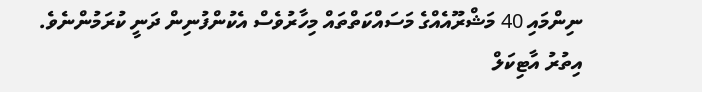ނިންމައި 40 މަޝްރޫއެއްގެ މަސައްކަތްތައް މިހާރުވެސް އެކުންފުނިން ދަނީ ކުރަމުންނެވެ.
އިތުރު އާޓިކަލް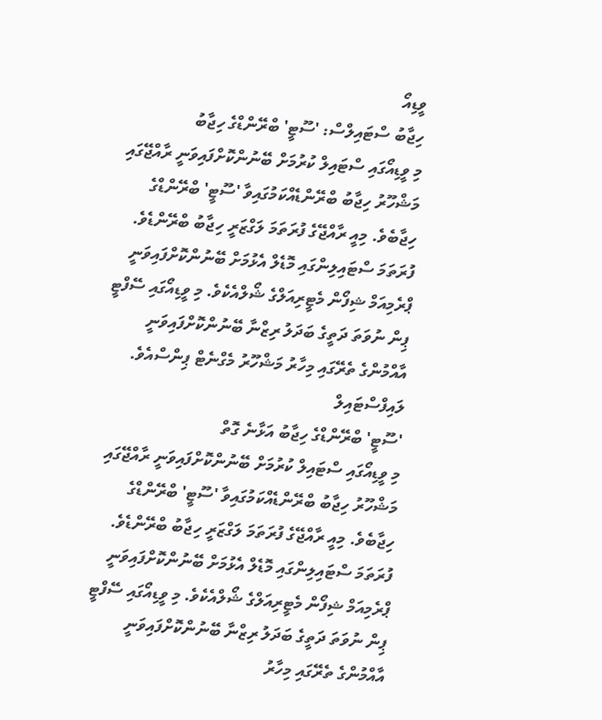ވީޑިއޯ
ހިޖާބު ސްޓައިލްސް: 'ސޫޓީ' ބްރޭންޑްގެ ހިޖާބު
މި ވީޑިއޯގައި ސްޓައިލް ކުރުމަށް ބޭނުންކޮށްފައިވަނީ ރާއްޖޭގައި މަޝްހޫރު ހިޖާބު ބްރޭންޑެއްކަމުގައިވާ 'ސޫޓީ' ބްރޭންޑްގެ ހިޖާބެވެ. މިއީ ރާއްޖޭގެ ފުރަތަމަ ލަގްޒަރީ ހިޖާބު ބްރޭންޑެވެ. ފުރަތަމަ ސްޓައިލިންގައި މޮޑެލް އެޅުމަށް ބޭނުންކޮށްފައިވަނީ ޕްރެމިއަމް ޝިފޯން މެޓީރިއަލްގެ ޝޯލްއެކެވެ. މި ވީޑިއޯގައި ސޭފްޓީ ޕިން ނުވަތަ ދަތީގެ ބަދަލު ރިޒްނާ ބޭނުންކޮށްފައިވަނީ އާއްމުންގެ ތެރޭގައި މިހާރު މަޝްހޫރު މެގްނެޓް ޕިންސްއެވެ.
ލައިފްސްޓައިލް
'ސޫޓީ' ބްރޭންޑްގެ ހިޖާބު އަޅާނެ ގޮތް
މި ވީޑިއޯގައި ސްޓައިލް ކުރުމަށް ބޭނުންކޮށްފައިވަނީ ރާއްޖޭގައި މަޝްހޫރު ހިޖާބު ބްރޭންޑެއްކަމުގައިވާ 'ސޫޓީ' ބްރޭންޑްގެ ހިޖާބެވެ. މިއީ ރާއްޖޭގެ ފުރަތަމަ ލަގްޒަރީ ހިޖާބު ބްރޭންޑެވެ. ފުރަތަމަ ސްޓައިލިންގައި މޮޑެލް އެޅުމަށް ބޭނުންކޮށްފައިވަނީ ޕްރެމިއަމް ޝިފޯން މެޓީރިއަލްގެ ޝޯލްއެކެވެ. މި ވީޑިއޯގައި ސޭފްޓީ ޕިން ނުވަތަ ދަތީގެ ބަދަލު ރިޒްނާ ބޭނުންކޮށްފައިވަނީ އާއްމުންގެ ތެރޭގައި މިހާރު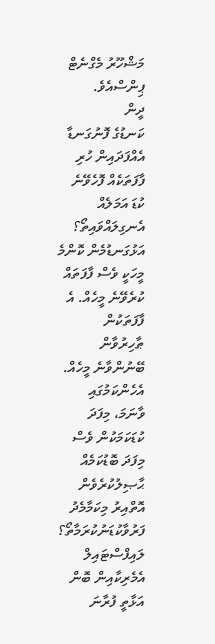މަޝްހޫރު މެގްނެޓް ޕިންސްއެވެ.
ދީން
ކަނޑުގެ ފޮނުގަނޑާ އެއްފަދައިން ހުރި ފާފަތަކެއް ފޮހެވޭނެ ކުޑަ އަމަލެއް އެނގިލައްވައިތޯ؟
އަޅުގަނޑުމެން ކޮންމެ މީހަކީ ވެސް ފާފަތައް ކުރެވޭނެ މީހެއް. އެ ފާފަތަކުން ޠާހިރުވާން ބޭނުންވާނެ މީހެއް. އެހެންކަމުގައި ވާނަމަ، މިފަދަ ކުޑަކަމަކުން ވެސް މިފަދަ ބޮޑުކަމެއް ޙާޞިލުކުރެވެން އޮތްއިރު މިކަމާމެދު ފަރުވާކުޑަނުކުރަމާތޯ؟
ލައިފްސްޓައިލް
އެމެރިކާއިން ބޮން އަޅާތީ ފުރާނަ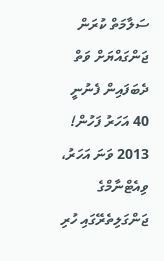ސަލާމަތް ކުރަން ޖަންގައްޔަށް ވަތް ދެބަފައިން ފެނުނީ 40 އަހަރު ފަހުން!
2013 ވަނަ އަހަރު، ވިއެޓްނާމްގެ ޖަންގަލިތެރޭގައި ހުރި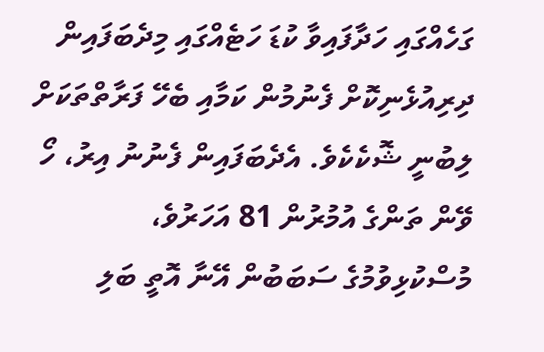ގަހެއްގައި ހަދާފައިވާ ކުޑަ ހަޓެއްގައި މިދެބަފައިން ދިރިއުޅެނިކޮށް ފެނުމުން ކަމާއި ބެހޭ ފަރާތްތަކަށް ލިބުނީ ޝޮކެކެވެ. އެދެބަފައިން ފެނުނު އިރު، ހޯ ވޭން ތަންގެ އުމުރުން 81 އަހަރުވެ، މުސްކުޅިވުމުގެ ސަބަބުން އޭނާ އޮތީ ބަލި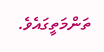ތަންމަތީގައެވެ.